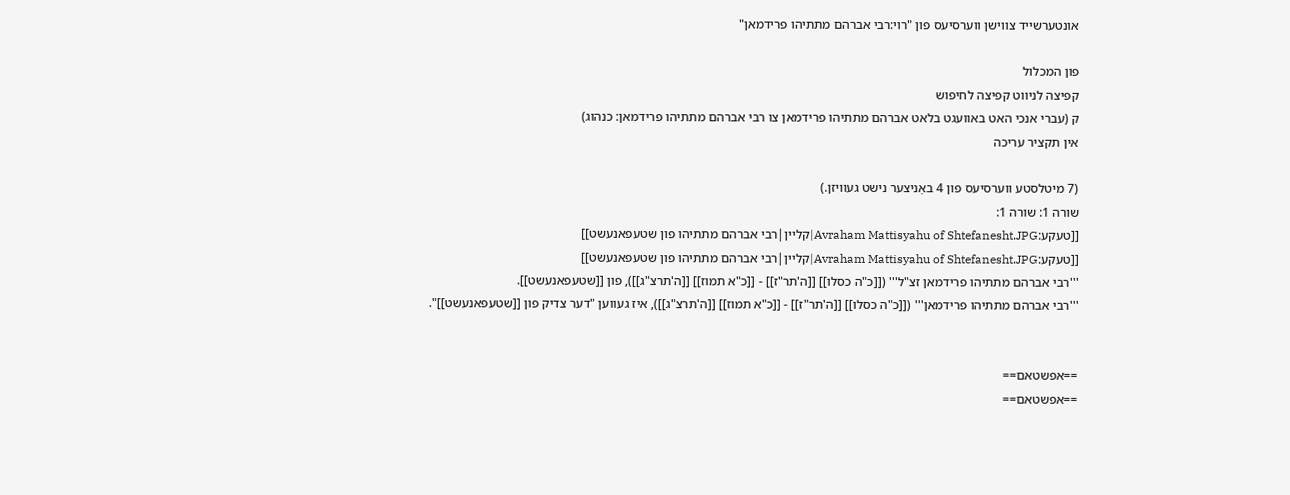אונטערשייד צווישן ווערסיעס פון "רוי:רבי אברהם מתתיהו פרידמאן"

פון המכלול
קפיצה לניווט קפיצה לחיפוש
ק (עברי אנכי האט באוועגט בלאט אברהם מתתיהו פרידמאן צו רבי אברהם מתתיהו פרידמאן: כנהוג)
אין תקציר עריכה

(7 מיטלסטע ווערסיעס פון 4 באַניצער נישט געוויזן.)
שורה 1: שורה 1:
[[טעקע:Avraham Mattisyahu of Shtefanesht.JPG|קליין|רבי אברהם מתתיהו פון שטעפאנעשט]]
[[טעקע:Avraham Mattisyahu of Shtefanesht.JPG|קליין|רבי אברהם מתתיהו פון שטעפאנעשט]]
'''רבי אברהם מתתיהו פרידמאן זצ"ל''' ([[כ"ה כסלו]] [[ה'תר"ז]] - [[כ"א תמוז]] [[ה'תרצ"ג]]), פון [[שטעפאנעשט]].
'''רבי אברהם מתתיהו פרידמאן''' ([[כ"ה כסלו]] [[ה'תר"ז]] - [[כ"א תמוז]] [[ה'תרצ"ג]]), איז געווען "דער צדיק פון [[שטעפאנעשט]]".


==אפשטאם==
==אפשטאם==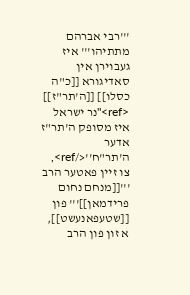'''רבי אברהם מתתיהו''' איז געבוירן אין סאדיגורא [[כ"ה כסלו]] [[ה'תר"ז]] <ref>''נר ישראל איז מסופק ה'תר"ז אדער ה'תר"ח''</ref>, צו זיין פאטער הרב '''[[מנחם נחום פרידמאן]]''' פון [[שטעפאנעשט]], א זון פון הרב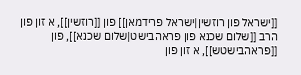[[ישראל פון רוזשין|ישראל פרידמאן]] פון [[רוזשין]], א זון פון הרב [[שלום שכנא פון פראהבישט|שלום שכנא]], פון [[פראהבישטש]], א זון פון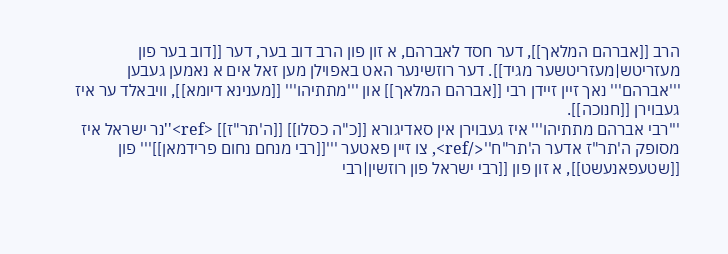הרב [[אברהם המלאך]], דער חסד לאברהם, א זון פון הרב דוב בער, דער [[דוב בער פון מעזריטש|מעזריטשער מגיד]]. דער רוזשינער האט באפוילן מען זאל אים א נאמען געבען '''אברהם''' נאך זיין זיידן רבי [[אברהם המלאך]] און '''מתתיהו''' [[מענינא דיומא]], וויבאלד ער איז געבוירן [[חנוכה]].
'''רבי אברהם מתתיהו''' איז געבוירן אין סאדיגורא [[כ"ה כסלו]] [[ה'תר"ז]] <ref>''נר ישראל איז מסופק ה'תר"ז אדער ה'תר"ח''</ref>, צו זיין פאטער '''[[רבי מנחם נחום פרידמאן]]''' פון [[שטעפאנעשט]], א זון פון [[רבי ישראל פון רוזשין|רבי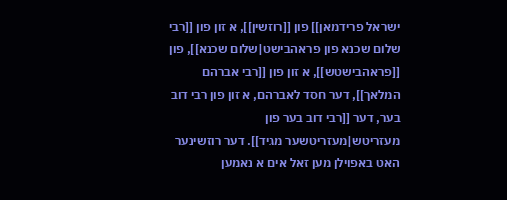ישראל פרידמאן]] פון [[רוזשין]], א זון פון [[רבי שלום שכנא פון פראהבישט|שלום שכנא]], פון [[פראהבישטש]], א זון פון [[רבי אברהם המלאך]], דער חסד לאברהם, א זון פון רבי דוב בער, דער [[רבי דוב בער פון מעזריטש|מעזריטשער מגיד]]. דער רוזשינער האט באפוילן מען זאל אים א נאמען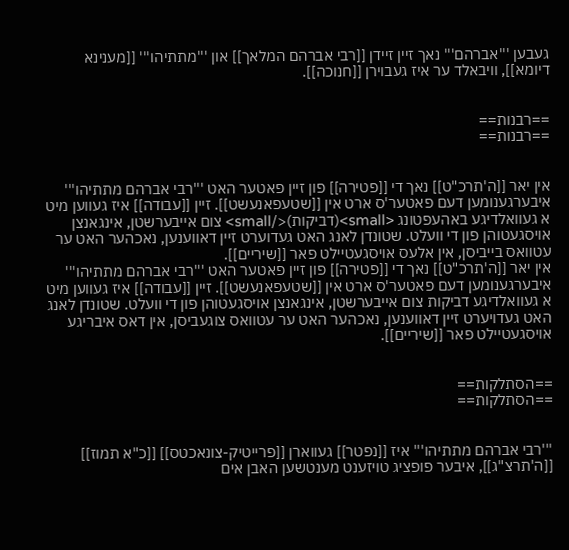געבען '''אברהם''' נאך זיין זיידן [[רבי אברהם המלאך]] און '''מתתיהו''' [[מענינא דיומא]], וויבאלד ער איז געבוירן [[חנוכה]].


==רבנות==
==רבנות==


אין יאר [[ה'תרכ"ט]] נאך די [[פטירה]] פון זיין פאטער האט '''רבי אברהם מתתיהו''' איבערגענומען דעם פאטער'ס ארט אין [[שטעפאנעשט]]. זיין [[עבודה]] איז געווען מיט א געוואלדיגע באהעפטונג <small>(דביקות)</small> צום אייבערשטן, אינגאנצן אויסגעטוהן פון די וועלט. שטונדן לאנג האט געדוערט זיין דאווענען, נאכהער האט ער עטוואס בייביסן, אין אלעס אויסגעטיילט פאר [[שיריים]].
אין יאר [[ה'תרכ"ט]] נאך די [[פטירה]] פון זיין פאטער האט '''רבי אברהם מתתיהו''' איבערגענומען דעם פאטער'ס ארט אין [[שטעפאנעשט]]. זיין [[עבודה]] איז געווען מיט א געוואלדיגע דביקות צום אייבערשטן, אינגאנצן אויסגעטוהן פון די וועלט. שטונדן לאנג האט געדויערט זיין דאווענען, נאכהער האט ער עטוואס צוגעביסן, אין דאס איבריגע אויסגעטיילט פאר [[שיריים]].


==הסתלקות==
==הסתלקות==


'''רבי אברהם מתתיהו''' איז [[נפטר]] געווארן [[פרייטיק-צונאכטס]] [[כ"א תמוז]] [[ה'תרצ"ג]], איבער פופציג טויזענט מענטשען האבן אים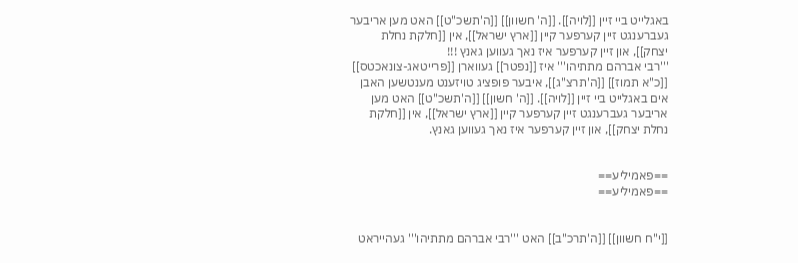באגלייט ביי זיין [[לויה]]. [[ה' חשוון]] [[ה'תשכ"ט]] האט מען אריבער געברענגט זיין קערפער קיין [[ארץ ישראל]], אין [[חלקת נחלת יצחק]], און זיין קערפער איז נאך געווען גאנץ !!!
'''רבי אברהם מתתיהו''' איז [[נפטר]] געווארן [[פרייטאג-צונאכטס]] [[כ"א תמוז]] [[ה'תרצ"ג]], איבער פופציג טויזענט מענטשען האבן אים באגלייט ביי זיין [[לויה]]. [[ה' חשון]] [[ה'תשכ"ט]] האט מען אריבער געברענגט זיין קערפער קיין [[ארץ ישראל]], אין [[חלקת נחלת יצחק]], און זיין קערפער איז נאך געווען גאנץ.


==פאמיליע==
==פאמיליע==


[[י"ח חשוון]] [[ה'תרכ"ב]] האט '''רבי אברהם מתתיהו''' געהייראט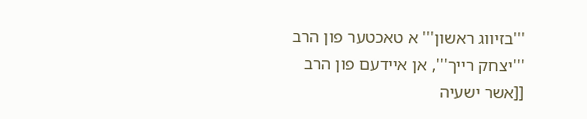'''בזיווג ראשון''' א טאכטער פון הרב '''יצחק רייך''', אן איידעם פון הרב [[אשר ישעיה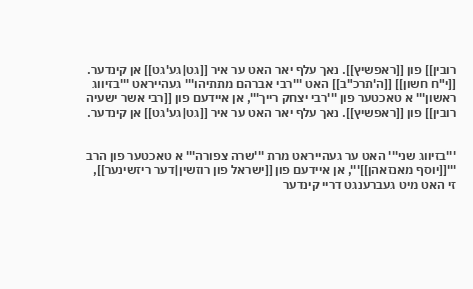רובין]] פון [[ראפשיץ]]. נאך עלף יאר האט ער איר [[גט|גע'גט]] אן קינדער.
[[י"ח חשון]] [[ה'תרכ"ב]] האט '''רבי אברהם מתתיהו''' געהייראט '''בזיווג ראשון''' א טאכטער פון '''רבי יצחק רייך''', אן איידעם פון [[רבי אשר ישעיה רובין]] פון [[ראפשיץ]]. נאך עלף יאר האט ער איר [[גט|גע'גט]] אן קינדער.


'''בזיווג שני''' האט ער געהייראט מרת '''שרה צפורה''' א טאכטער פון הרב '''[[יוסף מאנזאהן]]''', אן איידעם פון [[ישראל פון רוזשין|דער ריזשינער]], זי האט מיט געברענגט דריי קינדער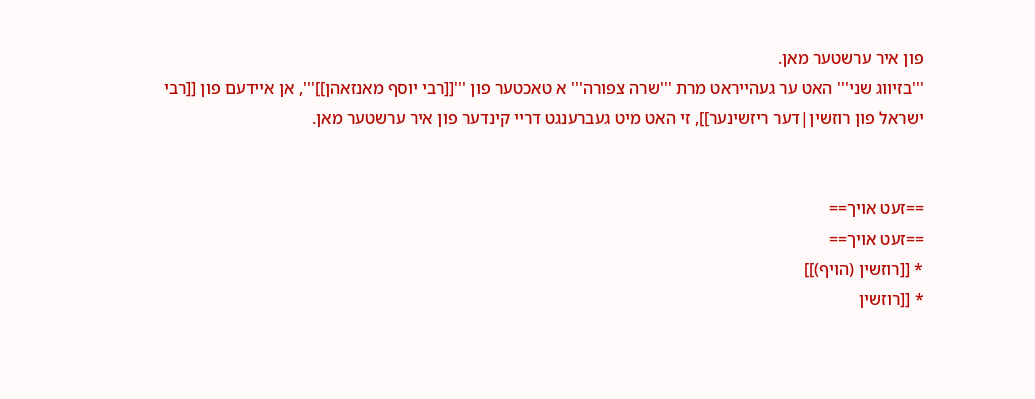פון איר ערשטער מאן.
'''בזיווג שני''' האט ער געהייראט מרת '''שרה צפורה''' א טאכטער פון '''[[רבי יוסף מאנזאהן]]''', אן איידעם פון [[רבי ישראל פון רוזשין|דער ריזשינער]], זי האט מיט געברענגט דריי קינדער פון איר ערשטער מאן.


==זעט אויך==
==זעט אויך==
* [[רוזשין (הויף)]]
* [[רוזשין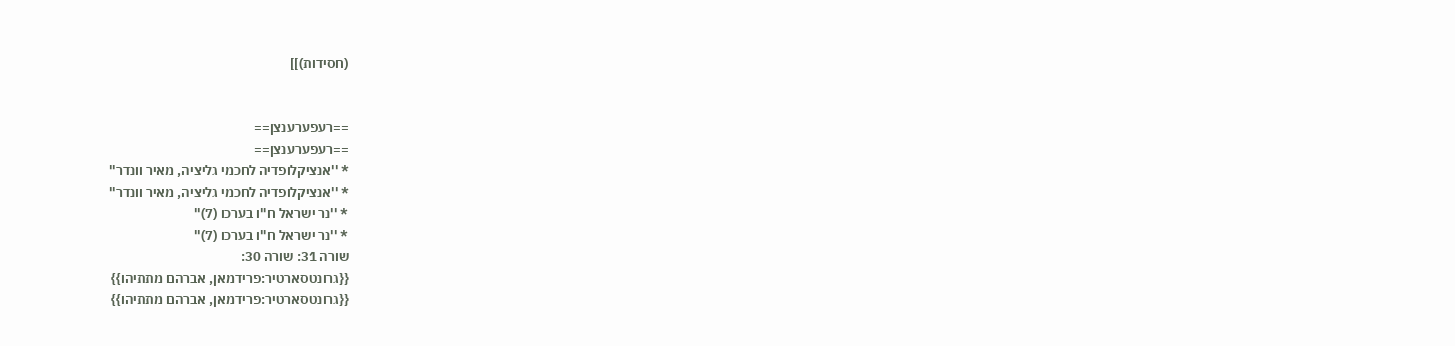(חסידות)]]


==רעפערענצן==
==רעפערענצן==
* ''אנציקלופדיה לחכמי גליציה, מאיר וונדר''
* ''אנציקלופדיה לחכמי גליציה, מאיר וונדר''
* ''נר ישראל ח"ו בערכו (7)''
* ''נר ישראל ח"ו בערכו (7)''
שורה 31: שורה 30:
{{גרונטסארטיר:פרידמאן, אברהם מתתיהו}}
{{גרונטסארטיר:פרידמאן, אברהם מתתיהו}}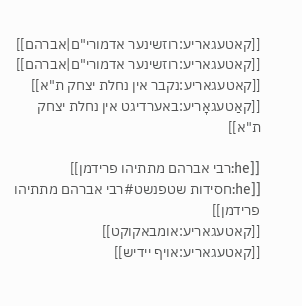[[קאטעגאריע:רוזשינער אדמורי"ם|אברהם]]
[[קאטעגאריע:רוזשינער אדמורי"ם|אברהם]]
[[קאטעגאריע:נקבר אין נחלת יצחק ת"א]]
[[קאַטעגאָריע:באערדיגט אין נחלת יצחק ת"א]]

[[he:רבי אברהם מתתיהו פרידמן]]
[[he:חסידות שטפנשט#רבי אברהם מתתיהו פרידמן]]
[[קאטעגאריע:אומבאקוקט]]
[[קאטעגאריע:אויף יידיש]]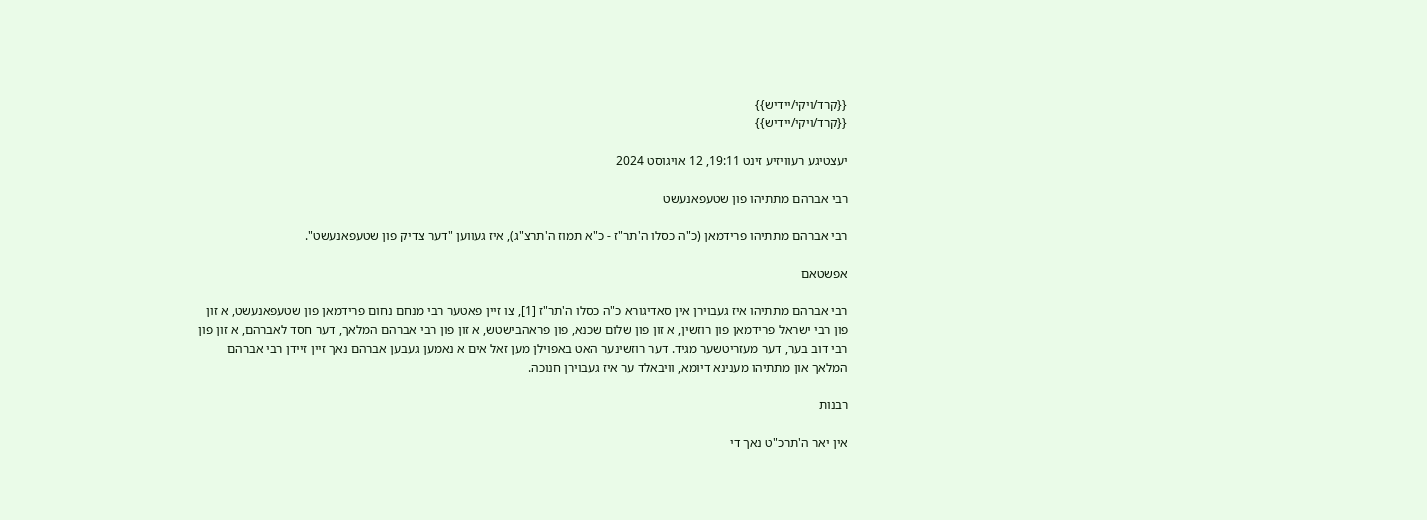{{קרד/ויקי/יידיש}}
{{קרד/ויקי/יידיש}}

יעצטיגע רעוויזיע זינט 19:11, 12 אויגוסט 2024

רבי אברהם מתתיהו פון שטעפאנעשט

רבי אברהם מתתיהו פרידמאן (כ"ה כסלו ה'תר"ז - כ"א תמוז ה'תרצ"ג), איז געווען "דער צדיק פון שטעפאנעשט".

אפשטאם

רבי אברהם מתתיהו איז געבוירן אין סאדיגורא כ"ה כסלו ה'תר"ז [1], צו זיין פאטער רבי מנחם נחום פרידמאן פון שטעפאנעשט, א זון פון רבי ישראל פרידמאן פון רוזשין, א זון פון שלום שכנא, פון פראהבישטש, א זון פון רבי אברהם המלאך, דער חסד לאברהם, א זון פון רבי דוב בער, דער מעזריטשער מגיד. דער רוזשינער האט באפוילן מען זאל אים א נאמען געבען אברהם נאך זיין זיידן רבי אברהם המלאך און מתתיהו מענינא דיומא, וויבאלד ער איז געבוירן חנוכה.

רבנות

אין יאר ה'תרכ"ט נאך די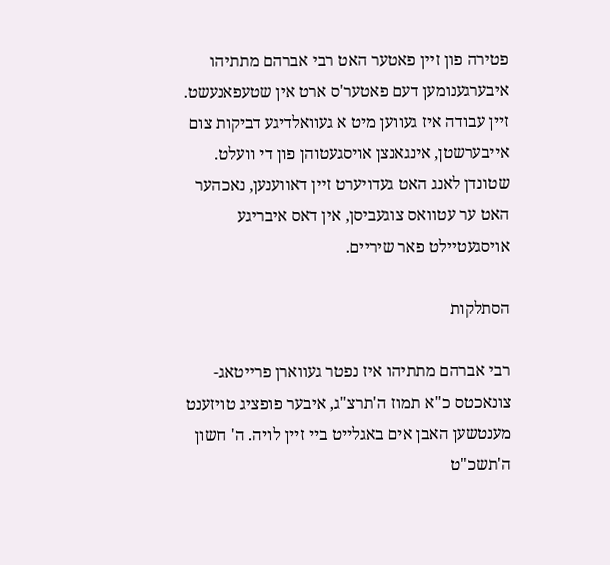פטירה פון זיין פאטער האט רבי אברהם מתתיהו איבערגענומען דעם פאטער'ס ארט אין שטעפאנעשט. זיין עבודה איז געווען מיט א געוואלדיגע דביקות צום אייבערשטן, אינגאנצן אויסגעטוהן פון די וועלט. שטונדן לאנג האט געדויערט זיין דאווענען, נאכהער האט ער עטוואס צוגעביסן, אין דאס איבריגע אויסגעטיילט פאר שיריים.

הסתלקות

רבי אברהם מתתיהו איז נפטר געווארן פרייטאג-צונאכטס כ"א תמוז ה'תרצ"ג, איבער פופציג טויזענט מענטשען האבן אים באגלייט ביי זיין לויה. ה' חשון ה'תשכ"ט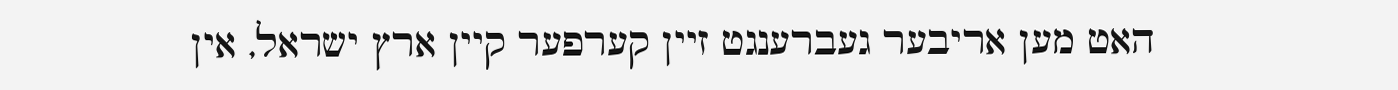האט מען אריבער געברענגט זיין קערפער קיין ארץ ישראל, אין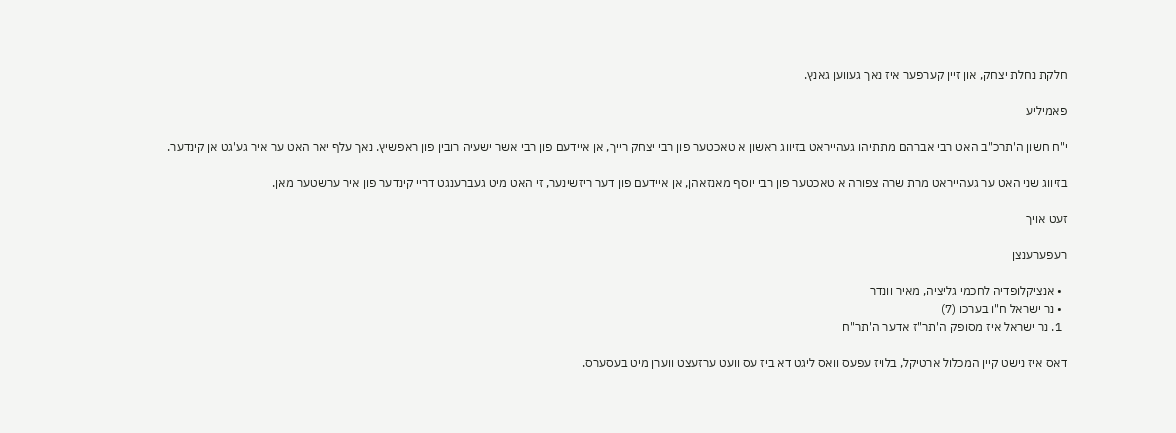חלקת נחלת יצחק, און זיין קערפער איז נאך געווען גאנץ.

פאמיליע

י"ח חשון ה'תרכ"ב האט רבי אברהם מתתיהו געהייראט בזיווג ראשון א טאכטער פון רבי יצחק רייך, אן איידעם פון רבי אשר ישעיה רובין פון ראפשיץ. נאך עלף יאר האט ער איר גע'גט אן קינדער.

בזיווג שני האט ער געהייראט מרת שרה צפורה א טאכטער פון רבי יוסף מאנזאהן, אן איידעם פון דער ריזשינער, זי האט מיט געברענגט דריי קינדער פון איר ערשטער מאן.

זעט אויך

רעפערענצן

  • אנציקלופדיה לחכמי גליציה, מאיר וונדר
  • נר ישראל ח"ו בערכו (7)
  1. נר ישראל איז מסופק ה'תר"ז אדער ה'תר"ח

דאס איז נישט קיין המכלול ארטיקל, בלויז עפעס וואס ליגט דא ביז עס וועט ערזעצט ווערן מיט בעסערס.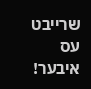שרייבט עס איבער!